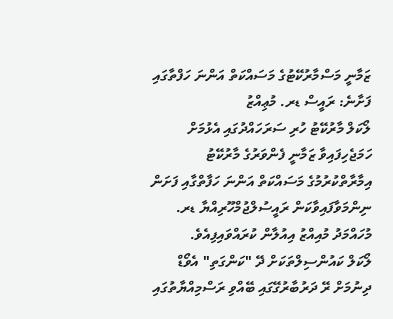ޒަމާނީ މަސްމާރުކޭޓުގެ މަސައްކަތް އަންނަ ހަފްތާގައި ފަށާނެ: ރައީސް ޑރ. މުޢިއްޒު
ލޯކަލް މާރުކޭޓު ހުރި ސަރަހައްދުގައި އެޅުމަށް ހަމަޖެހިފައިވާ ޒަމާނީ ފެންވަރުގެ މާރުކޭޓު އިމާރާތްކުރުމުގެ މަސައްކަތް އަންނަ ހަފާތްގާއި ފަށަން ނިންމަވާފައިވާކަން ރައީސުލްޖުމްހޫރިއްޔާ ޑރ. މުހައްމަދު މުއިއްޒު އިއުލާން ކުރައްވައިފިއެވެ.
ލޯކަލް ކައުންސިލްތަކަށް ދޭ "ކަންގަތި" އެވޯޑް ދިނުމަށް ރޭ ދަރުބާރުގޭގައި ބޭއްވި ރަސްމިއްޔާތުގައި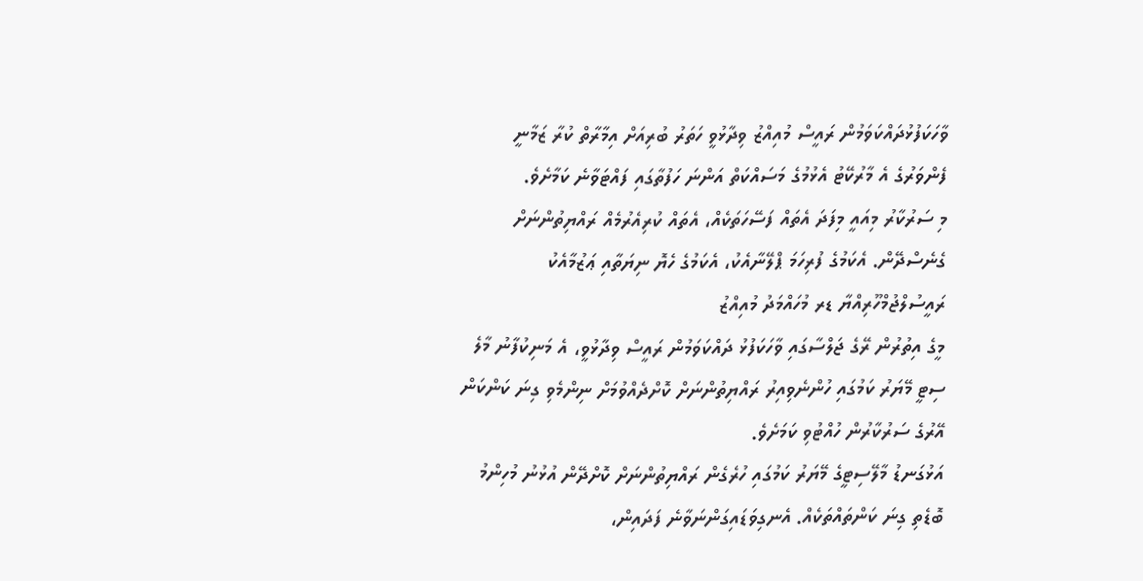ވާހަކަފުޅުދައްކަވަމުން ރައީސް މުއިއްޒު ވިދާޅުވީ ހަތަރު ބުރިއަށް އިމާރާތް ކުރާ ޒަމާނީ ފެންވަރުގެ އެ މާރުކޭޓު އެޅުމުގެ މަސައްކަތް އަންނަ ހަފުތާގައި ފައްޓަވާނެ ކަމާށެވެ.
މި ސަރުކާރު މިއައީ މިފަދަ އެތައް ފަސޭހަތަކެއް، އެތައް ކުރިއެރުމެއް ރައްޔިތުންނަށް ގެނެސްދޭން. އެކަމުގެ ފުރިހަމަ ޕްލޭނާއެކު، އެކަމުގެ ހެޔޮ ނިޔަތާއި ޢަޒުމާއެކު
ރައީސުލްޖުމްހޫރިއްޔާ ޑރ މުހައްމަދު މުއިއްޒު
މީގެ އިތުރުން ރޭގެ ޖަލްސާގައި ވާހަކަފުޅު ދައްކަވަމުން ރައީސް ވިދާޅުވީ، އެ މަނިކުފާނު މާލެ ސިޓީ މޭޔަރު ކަމުގައި ހުންނެވިއިރު ރައްޔިތުންނަށް ކޮށްދެއްވުމަށް ނިންމެވި ގިނަ ކަންކަން އޭރުގެ ސަރުކާރުން ހުއްޓުވި ކަމަށެވެ.
އަޅުގަނޑު މާލޭސިޓީގެ މޭޔަރު ކަމުގައި ހުރެގެން ރައްޔިތުންނަށް ކޮށްދޭން އުޅުނު މުހިންމު ބޮޑެތި ގިނަ ކަންތައްތަކެއް. އެނގިވަޑައިގަންނަވާނެ ފަދައިން،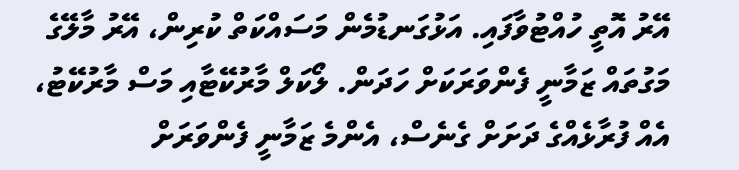އޭރު އޮތީ ހުއްޓުވާފައި. އަޅުގަނޑުމެން މަސައްކަތް ކުރިން، އޭރު މާލޭގެ މަގުތައް ޒަމާނީ ފެންވަރަކަށް ހަދަން. ލޯކަލް މާރުކޭޓާއި މަސް މާރުކޭޓު، އެއް ފުރާޅެއްގެ ދަށަށް ގެނެސް، އެންމެ ޒަމާނީ ފެންވަރަށް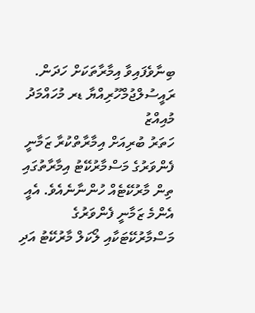ބިނާވެފައިވާ އިމާރާތަކަށް ހަދަން.
ރައީސުލްޖުމްހޫރިއްޔާ ޑރ މުހައްމަދު މުއިއްޒު
ހަތަރު ބުރިއަށް އިމާރާތްކުރާ ޒަމާނީ ފެންވަރުގެ މަސްމާރުކޭޓު އިމާރާތުގައި ތިން މާރުކޭޓެއް ހުންނާނެއެވެ. އެއީ އެންމެ ޒަމާނީ ފެންވަރުގެ މަސްމާރުކޭޓަކާއި ލޯކަލް މާރުކޭޓު އަދި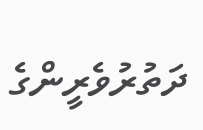ދަތުރުވެރީންގެ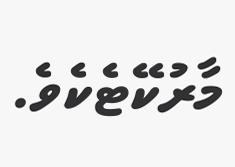މާރުކޭޓެކެވެ.